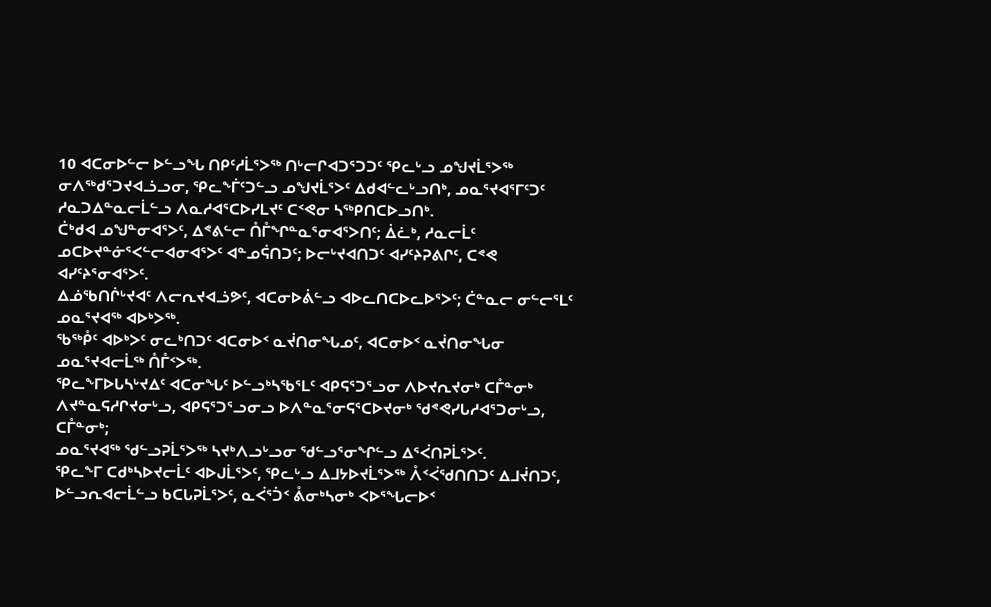10 ᐊᑕᓂᐅᓪᓕ ᐅᓪᓗᖓ ᑎᑭᑦᓱᒫᕐᐳᖅ ᑎᒡᓕᒋᐊᑐᕐᑐᑐᑦ ᕿᓚᒡᓗ ᓄᖑᔪᒫᕐᐳᖅ ᓂᐱᖅᑯᕐᑐᔪᐊᓘᓗᓂ, ᕿᓚᖕᒦᑦᑐᓪᓗ ᓄᖑᔪᒫᕐᐳᑦ ᐃᑯᐊᓪᓚᒡᓗᑎᒃ, ᓄᓇᕐᔪᐊᕐᒥᑦᑐᑦ ᓱᓇᑐᐃᓐᓇᓕᒫᓪᓗ ᐱᓇᓱᐊᕐᑕᐅᓯᒪᔪᑦ ᑕᑉᕙᓂ ᓴᖅᑭᑎᑕᐅᓗᑎᒃ.
ᑖᒃᑯᐊ ᓄᖑᓐᓂᐊᕐᐳᑦ, ᐃᕝᕕᓪᓕ ᑍᒤᖏᓐᓇᕐᓂᐊᕐᐳᑎᑦ; ᐄᓛᒃ, ᓱᓇᓕᒫᑦ ᓄᑕᐅᔪᓐᓃᕐᐸᓪᓕᐊᓂᐊᕐᐳᑦ ᐊᓐᓄᕌᑎᑐᑦ; ᐅᓕᒡᔪᐊᑎᑐᑦ ᐊᓯᑦᔨᕈᕕᒋᑦ, ᑕᕝᕙ ᐊᓯᑦᔨᕐᓂᐊᕐᐳᑦ.
ᐃᓅᖃᑎᒌᒡᔪᐊᑦ ᐱᓕᕆᔪᐊᓘᕗᑦ, ᐊᑕᓂᐅᕖᓪᓗ ᐊᐅᓚᑎᑕᐅᓚᐅᕐᐳᑦ; ᑖᓐᓇᓕ ᓂᓪᓕᕐᒪᑦ ᓄᓇᕐᔪᐊᖅ ᐊᐅᒃᐳᖅ.
ᖃᖅᑬᑦ ᐊᐅᒃᐳᑦ ᓂᓚᒃᑎᑐᑦ ᐊᑕᓂᐅᑉ ᓇᔫᑎᓂᖓᓄᑦ, ᐊᑕᓂᐅᑉ ᓇᔫᑎᓂᖓᓂ ᓄᓇᕐᔪᐊᓕᒫᖅ ᑍᒤᑉᐳᖅ.
ᕿᓚᖕᒥᐅᒐᓴᒡᔪᐃᑦ ᐊᑕᓂᖓᑦ ᐅᓪᓗᒃᓴᖃᕐᒪᑦ ᐊᑭᕋᕐᑐᕐᓗᓂ ᐱᐅᔪᕆᔪᓂᒃ ᑕᒤᓐᓂᒃ ᐱᔪᓐᓇᕋᓱᒋᔪᓂᒡᓗ, ᐊᑭᕋᕐᑐᕐᓗᓂᓗ ᐅᐱᓐᓇᕐᓂᕋᕐᑕᐅᔪᓂᒃ ᖁᕝᕙᓯᒐᓱᐊᕐᑐᓂᒡᓗ, ᑕᒤᓐᓂᒃ;
ᓄᓇᕐᔪᐊᖅ ᖁᓪᓗᕈᒫᕐᐳᖅ ᓴᔪᒃᐱᓗᒡᓗᓂ ᖁᓪᓗᕐᓂᖏᓪᓗ ᐃᕐᐹᑎᕈᒫᕐᐳᑦ.
ᕿᓚᖕᒥ ᑕᑯᒃᓴᐅᔪᓕᒫᑦ ᐊᐅᒍᒫᕐᐳᑦ, ᕿᓚᒡᓗ ᐃᒧᔭᐅᔪᒫᕐᐳᖅ ᐰᑉᐹᖁᑎᑎᑐᑦ ᐃᒧᔫᑎᑐᑦ, ᐅᓪᓗᕆᐊᓕᒫᓪᓗ ᑲᑕᒐᕈᒫᕐᐳᑦ, ᓇᐹᕐᑑᑉ ᕔᓂᒃᓴᓂᒃ ᐸᐅᕐᖓᓕᐅᑉ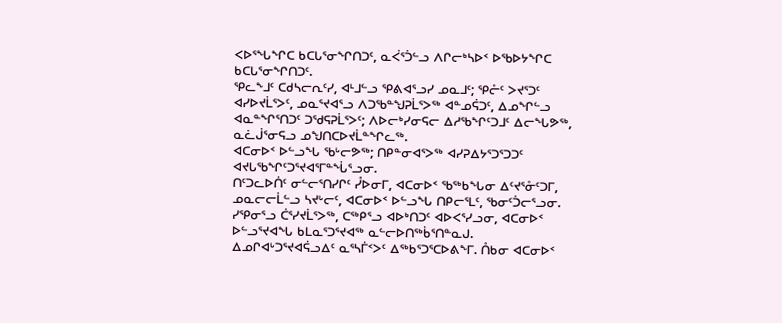ᐸᐅᕐᖓᖏᑕ ᑲᑕᒐᕐᓂᖏᑎᑐᑦ, ᓇᐹᕐᑑᓪᓗ ᐱᒋᓕᒃᓴᐅᑉ ᐅᖃᐅᔭᖏᑕ ᑲᑕᒐᕐᓂᖏᑎᑐᑦ.
ᕿᓚᖕᒧᑦ ᑕᑯᓴᓕᕆᑦᓯ, ᐊᒻᒧᓪᓗ ᕿᕕᐊᕐᓗᓯ ᓄᓇᒧᑦ; ᕿᓔᑦ ᐳᔪᕐᑐᑦ ᐊᓯᐅᔪᒫᕐᐳᑦ, ᓄᓇᕐᔪᐊᕐᓗ ᐱᑐᖃᓐᖑᕈᒫᕐᐳᖅ ᐊᓐᓄᕌᑐᑦ, ᐃᓄᖏᓪᓗ ᐊᓇᓐᖏᕐᑎᑐᑦ ᑐᖁᕋᕈᒫᕐᐳᑦ; ᐱᐅᓕᒃᓯᓂᕋᓕ ᐃᓱᖃᖏᑦᑐᒧᑦ ᐃᓕᖓᕗᖅ, ᓇᓛᒎᕐᓂᕋᓗ ᓄᖑᑎᑕᐅᔪᒫᓐᖏᓚᖅ.
ᐊᑕᓂᐅᑉ ᐅᓪᓗᖓ ᖃᒡᓕᕗᖅ; ᑎᑭᓐᓂᐊᕐᐳᖅ ᐊᓯᕈᐃᔭᕐᑐᕐᑐᑐᑦ ᐊᔪᒐᖃᖏᑦᑐᕐᔪᐊᕐᒥᓐᖔᕐᓗᓂ.
ᑎᑦᑐᓚᐅᑏᑦ ᓂᓪᓕᕐᑎᓯᒋᑦ ᓮᐅᓂᒥ, ᐊᑕᓂᐅᑉ ᖃᖅᑲᖓᓂ ᐃᑦᔪᕐᓁᑦᑐᒥ, ᓄᓇᓕᓕᒫᓪᓗ ᓴᔪᒡᓕᑦ, ᐊᑕᓂᐅᑉ ᐅᓪᓗᖓ ᑎᑭᓕᕐᒪᑦ, ᖃᓂᑦᑑᓕᕐᓗᓂ.
ᓯᕿᓂᕐᓗ ᑖᕐᓯᔪᒫᕐᐳᖅ, ᑕᖅᑭᕐᓗ ᐊᐅᒃᑎᑐᑦ ᐊᐅᐸᕐᓯᓗᓂ, ᐊᑕᓂᐅᑉ ᐅᓪᓗᕐᔪᐊᖓ ᑲᒪᓇᕐᑐᕐᔪᐊᖅ ᓇᓪᓕᐅᑎᖅᑳᕐᑎᓐᓇᒍ.
ᐃᓄᒋᐊᒡᑐᕐᔪᐊᕌᓗᐃᑦ ᓇᕐᓴᒦᑉᐳᑦ ᐃᖅᑲᕐᑐᕐᑕᐅᕕᖕᒥ. ᑍᑲᓂ ᐊᑕᓂᐅᑉ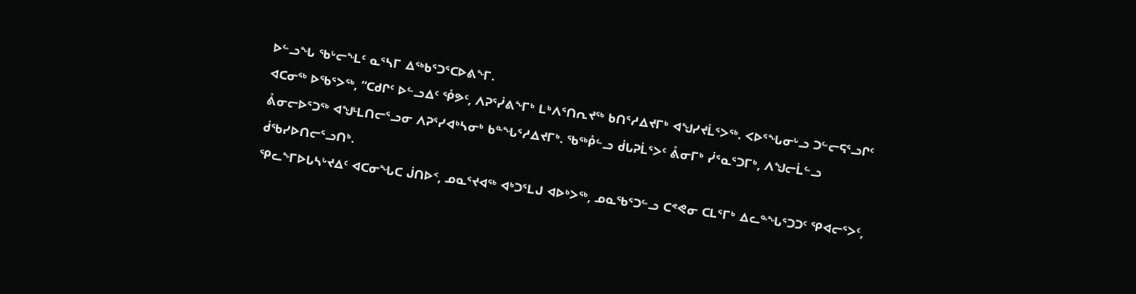ᐅᓪᓗᖓ ᖃᒡᓕᖕᒪᑦ ᓇᕐᓴᒥ ᐃᖅᑲᕐᑐᕐᑕᐅᕕᖕᒥ.
ᐊᑕᓂᖅ ᐅᖃᕐᐳᖅ, “ᑕᑯᒋᑦ ᐅᓪᓗᐃᑦ ᕾᕗᑦ, ᐱᕈᕐᓰᕕᖕᒥᒃ ᒪᒃᐱᕐᑎᕆᔪᖅ ᑲᑎᕐᓱᐃᔪᒥᒃ ᐊᖑᓯᔪᒫᕐᐳᖅ. ᐸᐅᕐᖓᓂᒡᓗ ᑐᓪᓕᕋᕐᓗᒋᑦ ᕔᓂᓕᐅᕐᑐᖅ ᐊᖑᒻᒪᑎᓕᕐᓗᓂ ᐱᕈᕐᓯᐊᒃᓴᓂᒃ ᑲᓐᖓᕐᓱᐃᔪᒥᒃ. ᖃᖅᑬᓪᓗ ᑰᒐᕈᒫᕐᐳᑦ ᕔᓂᒥᒃ ᓰᕐᓇᕐᑐᒥᒃ, ᐱᖑᓕᒫᓪᓗ ᑰᖃᓯᐅᑎᓕᕐᓗᑎᒃ.
ᕿᓚᖕᒥᐅᒐᓴᒡᔪᐃᑦ ᐊᑕᓂᖓᑕ ᒎᑎᐅᑉ, ᓄᓇᕐᔪᐊᖅ ᐊᒃᑐᕐᒪᒍ ᐊᐅᒃᐳᖅ, ᓄᓇᖃᕐᑐᓪᓗ ᑕᕝᕙᓂ ᑕᒪᕐᒥᒃ ᐃᓚᓐᖓᕐᑐᑐᑦ ᕿᐊᓕᕐᐳᑦ,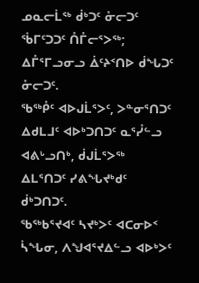ᓄᓇᓕᒫᖅ ᑰᒃᑐᑦ ᓁᓕᑐᑦ ᖄᒥᑦᑐᑐᑦ ᑍᒤᓕᕐᐳᖅ; ᐃᒤᕐᒥᓗᓂᓗ ᐄᑦᔨᑉᑎᐅ ᑰᖓᑐᑦ ᓁᓕᑐᑦ.
ᖃᖅᑬᑦ ᐊᐅᒍᒫᕐᐳᑦ, ᐳᓐᓂᕐᑎᑐᑦ ᐃᑯᒪᒧᑦ ᐊᐅᒃᑐᑎᑐᑦ ᓇᕐᓮᓪᓗ ᐊᕕᒡᓗᑎᒃ, ᑰᒍᒫᕐᐳᖅ ᐃᒪᕐᑎᑐᑦ ᓯᕕᖓᔪᒃᑯᑦ ᑰᒃᑐᑎᑐᑦ.
ᖃᖅᑲᕐᔪᐊᑦ ᓴᔪᒃᐳᑦ ᐊᑕᓂᐅᑉ ᓵᖓᓂ, ᐱᖑᐊᕐᔪᐃᓪᓗ ᐊᐅᒃᐳᑦ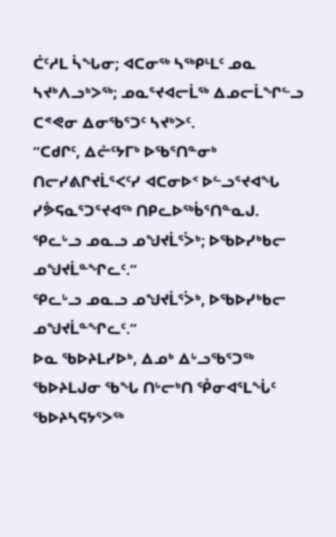ᑖᑦᓱᒪ ᓵᖓᓂ; ᐊᑕᓂᖅ ᓴᖅᑭᒻᒪᑦ ᓄᓇ ᓴᔪᒃᐱᓗᒃᐳᖅ; ᓄᓇᕐᔪᐊᓕᒫᖅ ᐃᓄᓕᒫᖏᓪᓗ ᑕᕝᕙᓂ ᐃᓂᖃᕐᑐᑦ ᓴᔪᒃᐳᑦ.
“ᑕᑯᒋᑦ, ᐃᓔᑦᔭᒥᒃ ᐅᖃᕐᑎᓐᓂᒃ ᑎᓕᓯᕕᒋᔪᒫᕐᐸᑦᓯ ᐊᑕᓂᐅᑉ ᐅᓪᓗᕐᔪᐊᖓ ᓯᕘᕋᓇᕐᑐᕐᔪᐊᖅ ᑎᑭᓚᐅᖅᑳᕐᑎᓐᓇᒍ.
ᕿᓚᒡᓗ ᓄᓇᓗ ᓄᖑᔪᒫᕐᐴᒃ; ᐅᖃᐅᓯᒃᑲᓕ ᓄᖑᔪᒫᓐᖏᓚᑦ.”
ᕿᓚᒡᓗ ᓄᓇᓗ ᓄᖑᔪᒫᕐᐴᒃ, ᐅᖃᐅᓯᒃᑲᓕ ᓄᖑᔪᒫᓐᖏᓚᑦ.”
ᐅᓇ ᖃᐅᔨᒪᓯᐅᒃ, ᐃᓄᒃ ᐃᒡᓗᖃᕐᑐᖅ ᖃᐅᔨᒪᒍᓂ ᖃᖓ ᑎᒡᓕᒃᑎ ᕾᓂᐊᕐᒪᖔᑦ ᖃᐅᔨᓴᕋᔭᕐᐳᖅ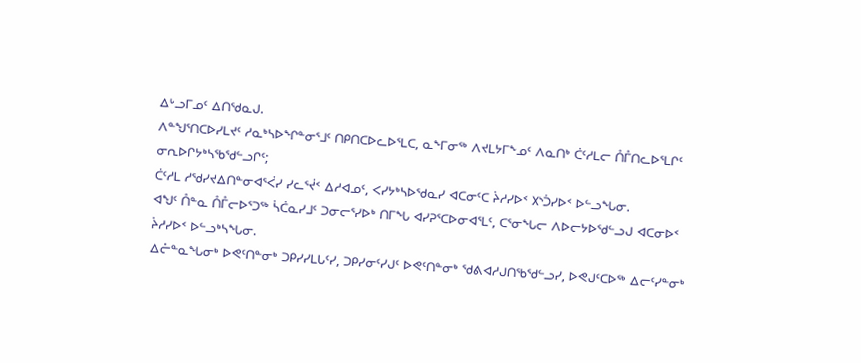ᐃᒡᓗᒥᓄᑦ ᐃᑎᖁᓇᒍ.
ᐱᓐᖑᕐᑎᑕᐅᓯᒪᔪᑦ ᓱᓇᒃᓴᐅᖏᓐᓂᕐᒧᑦ ᑎᑭᑎᑕᐅᓚᐅᕐᒪᑕ, ᓇᖕᒥᓂᖅ ᐱᔪᒪᔭᒥᖕᓄᑦ ᐱᓇᑎᒃ ᑖᑦᓱᒪᓕ ᑍᒤᑎᓚᐅᕐᒪᒋᑦ ᓂᕆᐅᒋᔭᒃᓴᖃᖁᓪᓗᒋᑦ;
ᑖᑦᓱᒪ ᓱᖁᓯᔪᐃᑎᓐᓂᐊᕐᐹᓯ ᓯᓚᕐᔫᑉ ᐃᓱᐊᓄᑦ, ᐸᓯᔭᒃᓴᐅᖁᓇᓯ ᐊᑕᓂᑦᑕ ᔩᓱᓯᐅᑉ ᙭ᔅᑑᓯᐅᑉ ᐅᓪᓗᖓᓂ.
ᐊᖑᑦ ᑍᓐᓇ ᑍᒤᓕᐅᕐᑐᖅ ᓵᑖᓇᓯᒧᑦ ᑐᓂᓕᕐᓯᐅᒃ ᑎᒥᖓ ᐊᓯᕈᕐᑕᐅᓂᐊᕐᒪᑦ, ᑕᕐᓂᖓᓕ ᐱᐅᓕᔭᐅᖁᓪᓗᒍ ᐊᑕᓂᐅᑉ ᔩᓱᓯᐅᑉ ᐅᓪᓗᒃᓴᖓᓂ.
ᐃᓔᓐᓇᖓᓂᒃ ᐅᕙᑦᑎᓐᓂᒃ ᑐᑭᓯᓯᒪᒐᑦᓯ, ᑐᑭᓯᓂᑦᓯᒍᑦ ᐅᕙᑦᑎᓐᓂᒃ ᖁᕕᐊᓱᒍᑎᖃᖁᓪᓗᓯ, ᐅᕙᒍᑦᑕᐅᖅ ᐃᓕᑦᓯᓐᓂᒃ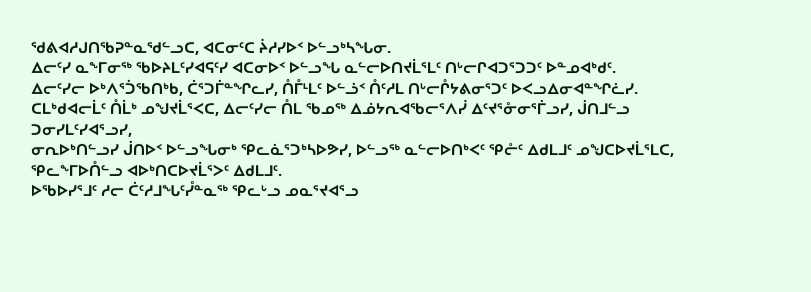ᖁᕕᐊᓱᒍᑎᖃᕈᓐᓇᖁᓪᓗᑕ, ᐊᑕᓂᑦᑕ ᔩᓱᓯᐅᑉ ᐅᓪᓗᒃᓴᖓᓂ.
ᐃᓕᑦᓯ ᓇᖕᒥᓂᖅ ᖃᐅᔨᒪᑦᓯᐊᕋᑦᓯ ᐊᑕᓂᐅᑉ ᐅᓪᓗᖓ ᓇᓪᓕᐅᑎᔪᒫᕐᒪᑦ ᑎᒡᓕᒋᐊᑐᕐᑐᑐᑦ ᐅᓐᓄᐊᒃᑯᑦ.
ᐃᓕᑦᓯᓕ ᐅᒃᐱᕐᑑᖃᑎᒃᑲ, ᑖᕐᑐᒦᓐᖏᓚᓯ, ᑍᒤᒻᒪᑦ ᐅᓪᓘᑉ ᑍᑦᓱᒪ ᑎᒡᓕᒊᔭᕕᓂᕐᑐᑦ ᐅᐸᓗᐃᓂᐊᓐᖏᓛᓯ.
ᑕᒪᒃᑯᐊᓕᒫᑦ ᑍᒫᒃ ᓄᖑᔪᒫᕐᐸᑕ, ᐃᓕᑦᓯᓕ ᑍᒪ ᖃᓄᖅ ᐃᓅᔭᕆᐊᖃᓕᕐᐱᓰ ᐃᑦᔪᕐᓁᓂᕐᒦᓗᓯ, ᒎᑎᒧᓪᓗ ᑐᓂᓯᒪᑦᓯᐊᕐᓗᓯ,
ᓂᕆᐅᒃᑎᓪᓗᓯ ᒎᑎᐅᑉ ᐅᓪᓗᖓᓂᒃ ᕿᓚᓈᕐᑐᒃᓴᐅᕗᓯ, ᐅᓪᓗᖅ ᓇᓪᓕᐅᑎᒃᐸᑦ ᕿᓔᑦ ᐃᑯᒪᒧᑦ ᓄᖑᑕᐅᔪᒫᕐᒪᑕ, ᕿᓚᖕᒥᐅᑍᓪᓗ ᐊᐅᒃᑎᑕᐅᔪᒫᕐᐳᑦ ᐃᑯᒪᒧᑦ.
ᐅᖃᐅᓯᕐᒧᑦ ᓱᓕ ᑖᑦᓱᒧᖓᑦᓮᓐᓇᖅ ᕿᓚᒡᓗ ᓄᓇᕐᔪᐊᕐᓗ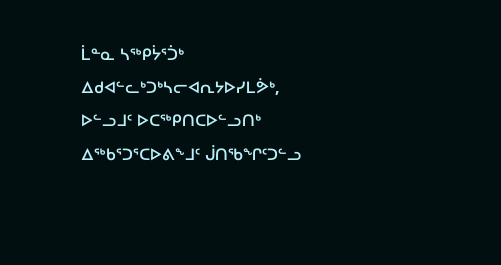ᒫᓐᓇ ᓴᖅᑭᔮᕐᑑᒃ ᐃᑯᐊᓪᓚᒃᑐᒃᓴᓕᐊᕆᔭᐅᓯᒪᕘᒃ, ᐅᓪᓗᒧᑦ ᐅᑕᖅᑭᑎᑕᐅᓪᓗᑎᒃ ᐃᖅᑲᕐᑐᕐᑕᐅᕕᖕᒧᑦ ᒎᑎᖃᖏᑦᑐᓪᓗ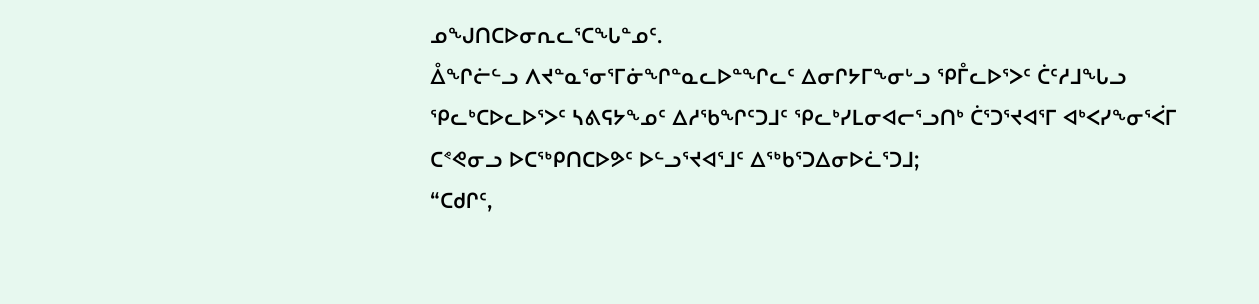ᓄᖑᑎᑕᐅᓂᕆᓚᕐᑕᖓᓐᓄᑦ.
ᐂᖏᓖᓪᓗ ᐱᔪᓐᓇᕐᓂᕐᒥᓃᖏᓐᓇᓚᐅᓐᖏᓚᑦ ᐃᓂᒋᔭᒥᖕᓂᒡᓗ ᕿᒤᓚᐅᕐᐳᑦ ᑖᑦᓱᒧᖓᓗ ᕿᓚᒃᑕᐅᓚᐅᕐᐳᑦ ᓴᕕᕋᔭᖕᓄᑦ ᐃᓱᖃᖏᑦᑐᒧᑦ ᕿᓚᒃᓯᒪᓂᐊᓕᕐᓗᑎᒃ ᑖᕐᑐᕐᔪᐊᕐᒥ ᐊᒃᐸᓯᖕᓂᕐᐹᒥ ᑕᕝᕙᓂᓗ ᐅᑕᖅᑭᑎᑕᐅᕗᑦ ᐅᓪᓗᕐᔪᐊᕐᒧᑦ ᐃᖅᑲᕐᑐᐃᓂᐅᓛᕐᑐᒧ;
“ᑕᑯᒋᑦ,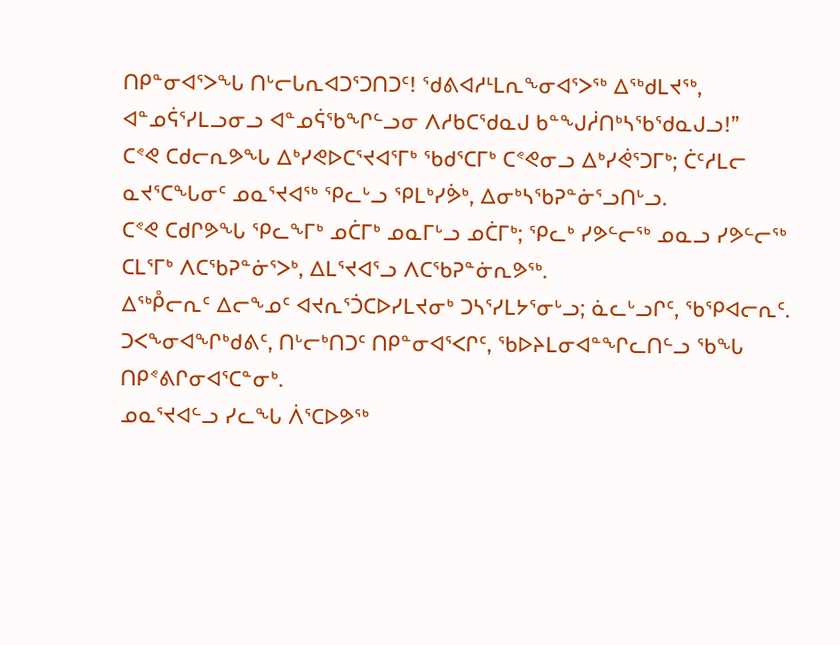ᑎᑭᓐᓂᐊᕐᐳᖓ ᑎᒡᓕᒐᕆᐊᑐᕐᑐᑎᑐᑦ! ᖁᕕᐊᓱᒻᒪᕆᖕᓂᐊᕐᐳᖅ ᐃᖅᑯᒪᔪᖅ, ᐊᓐᓄᕌᕐᓯᒪᓗᓂᓗ ᐊᓐᓄᕌᖃᖏᓪᓗᓂ ᐱᓱᑲᑕᖁᓇᒍ ᑲᓐᖑᓲᑎᒃᓴᖃᖁᓇᒍᓗ!”
ᑕᕝᕙ ᑕᑯᓕᕆᕗᖓ ᐃᒃᓯᕙᐅᑕᕐᔪᐊᕐᒥᒃ ᖃᑯᕐᑕᒥᒃ ᑕᕝᕙᓂᓗ ᐃᒃᓯᕚᕐᑐᒥᒃ; ᑖᑦᓱᒪᓕ ᓇᔪᕐᑕᖓᓂᑦ ᓄᓇᕐᔪᐊᖅ ᕿᓚᒡᓗ ᕿᒪᒃᓯᕘᒃ, ᐃᓂᒃᓴᖃᕈᓐᓃᕐᓗᑎᒡᓗ.
ᑕᕝᕙ ᑕᑯᒋᕗᖓ ᕿᓚᖕᒥᒃ ᓄᑖᒥᒃ ᓄᓇᒥᒡᓗ ᓄᑖᒥᒃ; ᕿᓚᒃ ᓯᕗᓪᓕᖅ ᓄᓇᓗ ᓯᕗᓪᓕᖅ ᑕᒪᕐᒥᒃ ᐱᑕᖃᕈᓐᓃᕐᐳᒃ, ᐃᒪᕐᔪᐊᕐᓗ ᐱᑕᖃᕈᓐᓃᕆᕗᖅ.
ᐃᖅᑬᓕᕆᑦ ᐃᓕᖕᓄᑦ ᐊᔪᕆᕐᑑᑕᐅᓯᒪᔪᓂᒃ ᑐᓴᕐᓯᒪᔭᕐᓂᒡᓗ; ᓈᓚᒡᓗᒋᑦ, ᖃᕿᐊᓕᕆᑦ. ᑐᐸᖕᓂᐊᖏᒃᑯᕕᑦ, ᑎᒡᓕᒃᑎᑐᑦ ᑎᑭᓐᓂᐊᕐᐸᒋᑦ, ᖃᐅᔨᒪᓂᐊᓐᖏᓚᑎᓪᓗ ᖃᖓ ᑎᑭᕝᕕᒋᓂᐊᕐᑕᓐᓂᒃ.
ᓄᓇᕐᔪᐊᓪᓗ ᓯᓚᖓ ᐲᕐᑕᐅᕗᖅ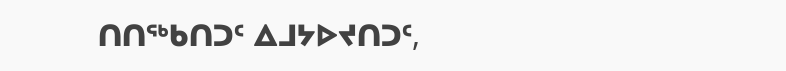ᑎᑎᖅᑲᑎᑐᑦ ᐃᒧᔭᐅᔪᑎᑐᑦ,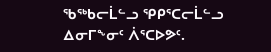ᖃᖅᑲᓕᒫᓪᓗ ᕿᑭᕐᑕᓕᒫᓪᓗ ᐃᓂᒥᖕᓂᑦ ᐲᕐᑕᐅᕗᑦ.